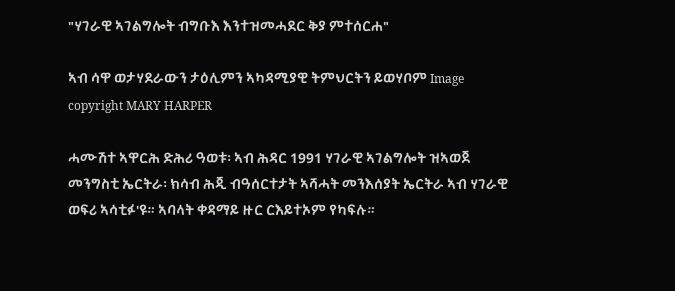"ሃገራዊ ኣገልግሎት ብግቡእ እንተዝመሓደር ቅያ ምተሰርሐ"

ኣብ ሳዋ ወታሃደራውን ታዕሊምን ኣካዳሚያዊ ትምህርትን ይወሃቦም Image copyright MARY HARPER

ሓሙሽተ ኣዋርሕ ድሕሪ ዓወቱ፡ ኣብ ሕዳር 1991 ሃገራዊ ኣገልግሎት ዝኣወጀ መንግስቲ ኤርትራ፡ ክሳብ ሕጂ ብዓሰርተታት ኣሻሓት መንእሰያት ኤርትራ ኣብ ሃገራዊ ወፍሪ ኣሳቲፉ'ዩ። ኣባላት ቀዳማይ ዙር ርእይተኦም የካፍሉ።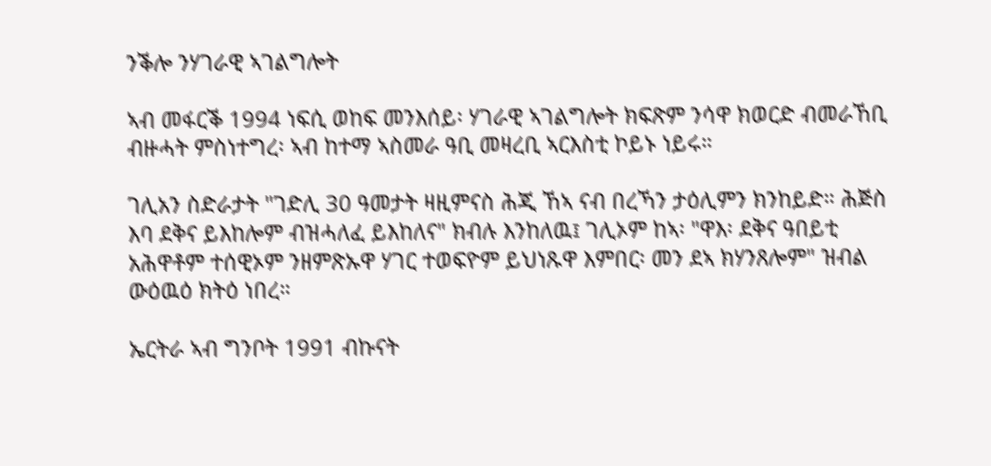ንቕሎ ንሃገራዊ ኣገልግሎት

ኣብ መፋርቕ 1994 ነፍሲ ወከፍ መንእሰይ፡ ሃገራዊ ኣገልግሎት ክፍጽም ንሳዋ ክወርድ ብመራኸቢ ብዙሓት ምስነተግረ፡ ኣብ ከተማ ኣስመራ ዓቢ መዛረቢ ኣርእስቲ ኮይኑ ነይሩ።

ገሊአን ስድራታት "ገድሊ 30 ዓመታት ዛዚምናስ ሕጂ ኸኣ ናብ በረኻን ታዕሊምን ክንከይድ። ሕጅስ እባ ደቅና ይእከሎም ብዝሓለፈ ይእከለና" ክብሉ እንከለዉ፤ ገሊኦም ከኣ፡ "ዋእ፡ ደቅና ዓበይቲ አሕዋቶም ተሰዊኦም ንዘምጽኡዋ ሃገር ተወፍዮም ይህነጹዋ እምበር፡ መን ደኣ ክሃንጸሎም" ዝብል ውዕዉዕ ክትዕ ነበረ።

ኤርትራ ኣብ ግንቦት 1991 ብኩናት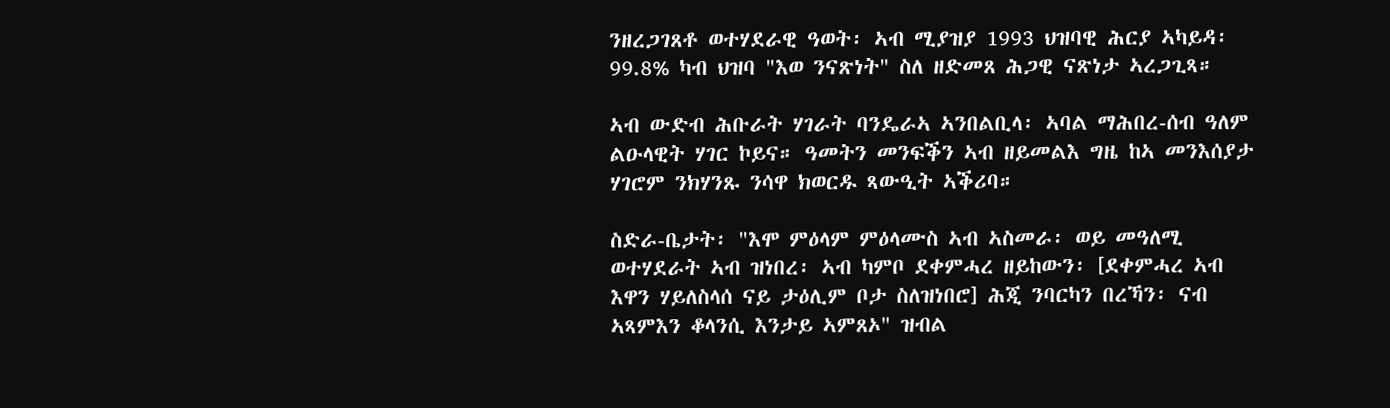ንዘረጋገጸቶ ወተሃደራዊ ዓወት፡ ኣብ ሚያዝያ 1993 ህዝባዊ ሕርያ ኣካይዳ፡ 99.8% ካብ ህዝባ "እወ ንናጽነት" ስለ ዘድመጸ ሕጋዊ ናጽነታ ኣረጋጊጻ።

ኣብ ውድብ ሕቡራት ሃገራት ባንዴራኣ ኣንበልቢላ፡ ኣባል ማሕበረ-ሰብ ዓለም ልዑላዊት ሃገር ኮይና። ዓመትን መንፍቕን ኣብ ዘይመልእ ግዜ ከኣ መንእሰያታ ሃገሮም ንክሃንጹ ንሳዋ ክወርዱ ጻውዒት ኣቕሪባ።

ስድራ-ቤታት፡ "እሞ ምዕላም ምዕላሙስ ኣብ ኣስመራ፡ ወይ መዓለሚ ወተሃደራት ኣብ ዝነበረ፡ ኣብ ካምቦ ደቀምሓረ ዘይከውን፡ [ደቀምሓረ ኣብ እዋን ሃይለስላሰ ናይ ታዕሊም ቦታ ስለዝነበሮ] ሕጂ ንባርካን በረኻን፡ ናብ ኣጻምእን ቆላንሲ እንታይ ኣምጸኦ" ዝብል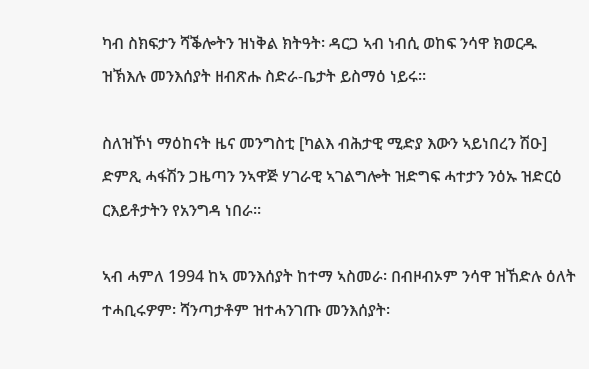ካብ ስክፍታን ሻቕሎትን ዝነቅል ክትዓት፡ ዳርጋ ኣብ ነብሲ ወከፍ ንሳዋ ክወርዱ ዝኽእሉ መንእሰያት ዘብጽሑ ስድራ-ቤታት ይስማዕ ነይሩ።

ስለዝኾነ ማዕከናት ዜና መንግስቲ [ካልእ ብሕታዊ ሚድያ እውን ኣይነበረን ሽዑ] ድምጺ ሓፋሽን ጋዜጣን ንኣዋጅ ሃገራዊ ኣገልግሎት ዝድግፍ ሓተታን ንዕኡ ዝድርዕ ርእይቶታትን የአንግዳ ነበራ።

ኣብ ሓምለ 1994 ከኣ መንእሰያት ከተማ ኣስመራ፡ በብዞብኦም ንሳዋ ዝኸድሉ ዕለት ተሓቢሩዎም፡ ሻንጣታቶም ዝተሓንገጡ መንእሰያት፡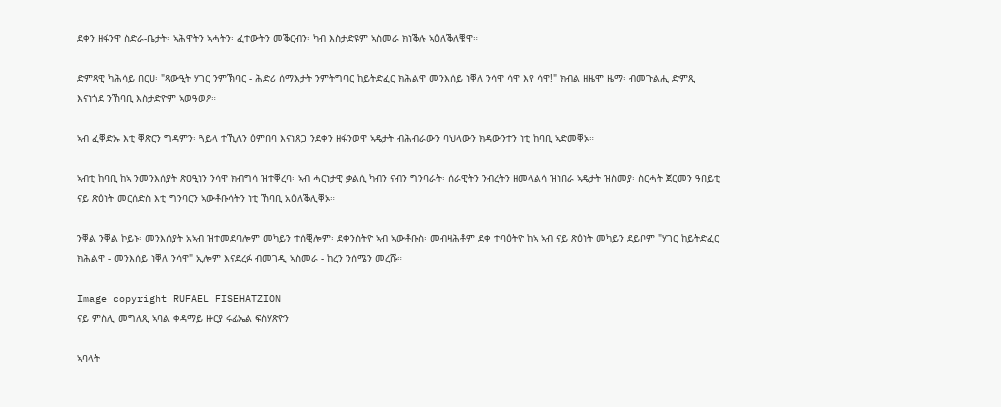ደቀን ዘፋንዋ ስድራ-ቤታት፡ ኣሕዋትን ኣሓትን፡ ፈተውትን መቕርብን፡ ካብ እስታድዩም ኣስመራ ክነቕሉ ኣዕለቕለቑዋ።

ድምጻዊ ካሕሳይ በርሀ፡ "ጻውዒት ሃገር ንምኽባር - ሕድሪ ሰማእታት ንምትግባር ከይትድፈር ክሕልዋ መንእሰይ ነቐለ ንሳዋ ሳዋ እየ ሳዋ!" ክብል ዘዜሞ ዜማ፡ ብመጉልሒ ድምጺ እናነጎደ ንኸባቢ እስታድዮም ኣወዓወዖ።

ኣብ ፈቐድኡ እቲ ቐጽርን ግዳምን፡ ጓይላ ተኺለን ዕምበባ እናነጸጋ ንደቀን ዘፋንወዋ ኣዴታት ብሕብራውን ባህላውን ክዳውንተን ነቲ ከባቢ ኣድመቐኦ።

ኣብቲ ከባቢ ከኣ ንመንእሰያት ጽዐዒነን ንሳዋ ክብግሳ ዝተቐረባ፡ ኣብ ሓርነታዊ ቃልሲ ካብን ናብን ግንባራት፡ ሰራዊትን ንብረትን ዘመላልሳ ዝነበራ ኣዴታት ዝስመያ፡ ስርሓት ጀርመን ዓበይቲ ናይ ጽዕነት መርሰድስ እቲ ግንባርን ኣውቶቡሳትን ነቲ ኸባቢ አዕለቕሊቐኦ።

ንቐል ንቐል ኮይኑ፡ መንእሰያት አኣብ ዝተመደባሎም መካይን ተሰቒሎም፡ ደቀንስትዮ ኣብ ኣውቶቡስ፡ መብዛሕቶም ደቀ ተባዕትዮ ከኣ ኣብ ናይ ጽዕነት መካይን ደይቦም "ሃገር ከይትድፈር ክሕልዋ - መንእሰይ ነቐለ ንሳዋ" ኢሎም እናደረፉ ብመገዲ ኣስመራ - ከረን ንሰሜን መረሹ።

Image copyright RUFAEL FISEHATZION
ናይ ምስሊ መግለጺ ኣባል ቀዳማይ ዙርያ ሩፊኤል ፍስሃጽዮን

ኣባላት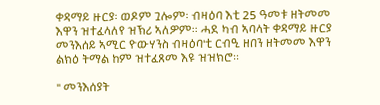ቀዳማይ ዙርያ፡ ወዶም ጓሎም፡ ብዛዕባ እቲ 25 ዓመቱ ዘትመመ እዋን ዝተፈላለየ ዝኽሪ ኣለዎም። ሓደ ካብ ኣባላት ቀዳማይ ዙርያ መንእሰይ ኣሚር ዮውሃንስ ብዛዕባ'ቲ ርብዒ ዘበን ዘትመመ እዋን ልክዕ ትማል ከም ዝተፈጸመ እዩ ዝዝክሮ።

" መንእሰያት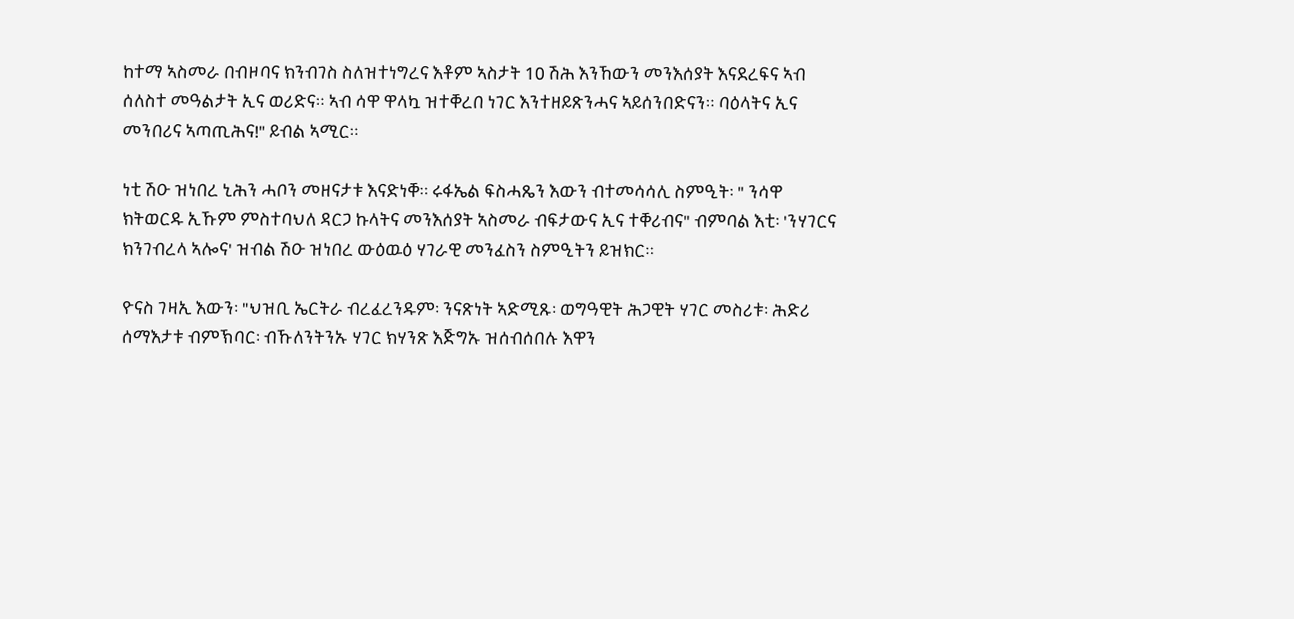ከተማ ኣስመራ በብዞባና ክንብገስ ስለዝተነግረና እቶም ኣስታት 10 ሽሕ እንኸውን መንእሰያት እናደረፍና ኣብ ሰለስተ መዓልታት ኢና ወሪድና። ኣብ ሳዋ ዋላኳ ዝተቐረበ ነገር እንተዘይጽንሓና ኣይሰንበድናን። ባዕላትና ኢና መንበሪና ኣጣጢሕና!" ይብል ኣሚር።

ነቲ ሽዑ ዝነበረ ኒሕን ሓቦን መዘናታቱ እናድነቐ። ሩፋኤል ፍስሓጼን እውን ብተመሳሳሊ ስምዒት፡ " ንሳዋ ክትወርዱ ኢኹም ምስተባህለ ዳርጋ ኩላትና መንእሰያት ኣስመራ ብፍታውና ኢና ተቐሪብና" ብምባል እቲ፡ 'ንሃገርና ክንገብረላ ኣሎና' ዝብል ሽዑ ዝነበረ ውዕዉዕ ሃገራዊ መንፈስን ስምዒትን ይዝክር።

ዮናስ ገዛኢ እውን፡ "ህዝቢ ኤርትራ ብረፈረንዱም፡ ንናጽነት ኣድሚጹ፡ ወግዓዊት ሕጋዊት ሃገር መስሪቱ፡ ሕድሪ ሰማእታቱ ብምኽባር፡ ብኹለንትንኡ ሃገር ክሃንጽ እጅግኡ ዝሰብሰበሉ እዋን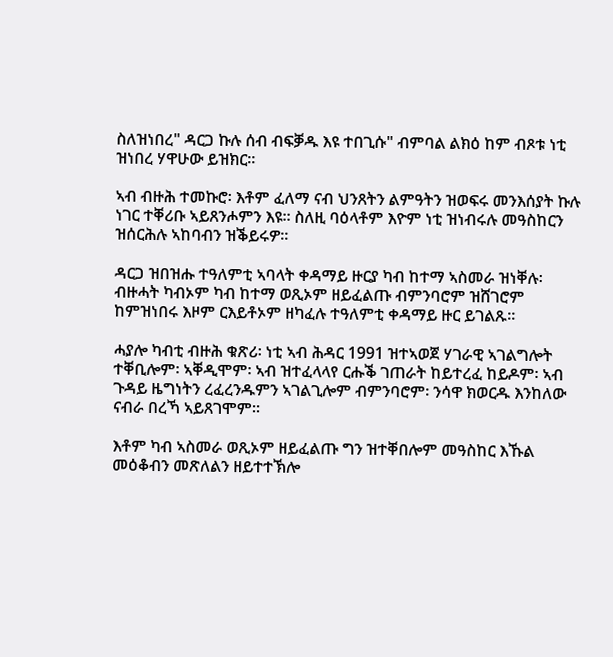ስለዝነበረ" ዳርጋ ኩሉ ሰብ ብፍቓዱ እዩ ተበጊሱ" ብምባል ልክዕ ከም ብጾቱ ነቲ ዝነበረ ሃዋሁው ይዝክር።

ኣብ ብዙሕ ተመኩሮ፡ እቶም ፈለማ ናብ ህንጸትን ልምዓትን ዝወፍሩ መንእሰያት ኩሉ ነገር ተቐሪቡ ኣይጸንሖምን እዩ። ስለዚ ባዕላቶም እዮም ነቲ ዝነብሩሉ መዓስከርን ዝሰርሕሉ ኣከባብን ዝቕይሩዎ።

ዳርጋ ዝበዝሑ ተዓለምቲ ኣባላት ቀዳማይ ዙርያ ካብ ከተማ ኣስመራ ዝነቐሉ፡ ብዙሓት ካብኦም ካብ ከተማ ወጺኦም ዘይፈልጡ ብምንባሮም ዝሸገሮም ከምዝነበሩ እዞም ርእይቶኦም ዘካፈሉ ተዓለምቲ ቀዳማይ ዙር ይገልጹ።

ሓያሎ ካብቲ ብዙሕ ቁጽሪ፡ ነቲ ኣብ ሕዳር 1991 ዝተኣወጀ ሃገራዊ ኣገልግሎት ተቐቢሎም፡ ኣቐዲሞም፡ ኣብ ዝተፈላላየ ርሑቕ ገጠራት ከይተረፈ ከይዶም፡ ኣብ ጉዳይ ዜግነትን ረፈረንዱምን ኣገልጊሎም ብምንባሮም፡ ንሳዋ ክወርዱ እንከለው ናብራ በረኻ ኣይጸገሞም።

እቶም ካብ ኣስመራ ወጺኦም ዘይፈልጡ ግን ዝተቐበሎም መዓስከር እኹል መዕቆብን መጽለልን ዘይተተኽሎ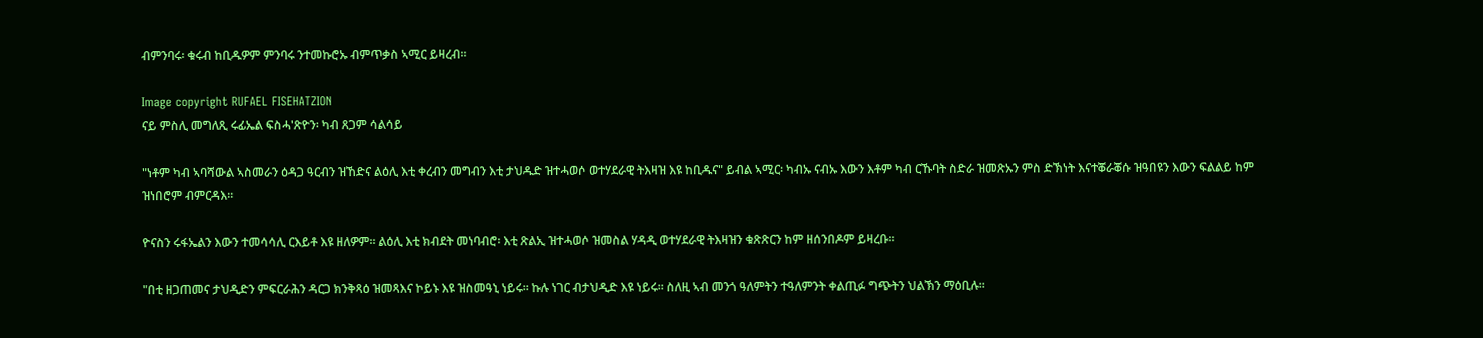ብምንባሩ፡ ቁሩብ ከቢዱዎም ምንባሩ ንተመኩሮኡ ብምጥቃስ ኣሚር ይዛረብ።

Image copyright RUFAEL FISEHATZION
ናይ ምስሊ መግለጺ ሩፊኤል ፍስሓ'ጽዮን፡ ካብ ጸጋም ሳልሳይ

"ነቶም ካብ ኣባሻውል ኣስመራን ዕዳጋ ዓርብን ዝኸድና ልዕሊ እቲ ቀረብን መግብን እቲ ታህዱድ ዝተሓወሶ ወተሃደራዊ ትእዛዝ እዩ ከቢዱና" ይብል ኣሚር፡ ካብኡ ናብኡ እውን እቶም ካብ ርኹባት ስድራ ዝመጽኡን ምስ ድኽነት እናተቖራቖሱ ዝዓበዩን እውን ፍልልይ ከም ዝነበሮም ብምርዳእ።

ዮናስን ሩፋኤልን እውን ተመሳሳሊ ርእይቶ እዩ ዘለዎም። ልዕሊ እቲ ክብደት መነባብሮ፡ እቲ ጽልኢ ዝተሓወሶ ዝመስል ሃዳዲ ወተሃደራዊ ትእዛዝን ቁጽጽርን ከም ዘሰንበዶም ይዛረቡ።

"በቲ ዘጋጠመና ታህዲድን ምፍርራሕን ዳርጋ ክንቅጻዕ ዝመጻእና ኮይኑ እዩ ዝስመዓኒ ነይሩ። ኩሉ ነገር ብታህዲድ እዩ ነይሩ። ስለዚ ኣብ መንጎ ዓለምትን ተዓለምንት ቀልጢፉ ግጭትን ህልኽን ማዕቢሉ።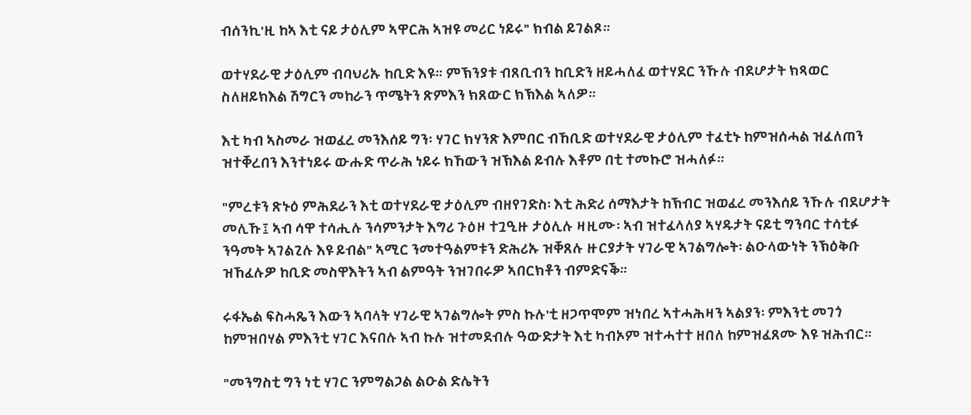ብሰንኪ'ዚ ከኣ እቲ ናይ ታዕሊም ኣዋርሕ ኣዝዩ መሪር ነይሩ" ክብል ይገልጾ።

ወተሃደራዊ ታዕሊም ብባህሪኡ ከቢድ እዩ። ምኽንያቱ ብጸቢብን ከቢድን ዘይሓለፈ ወተሃደር ንኹሉ ብደሆታት ክጻወር ስለዘይክእል ሽግርን መከራን ጥሜትን ጽምእን ክጸውር ክኽእል ኣለዎ።

እቲ ካብ ኣስመራ ዝወፈረ መንእሰይ ግን፡ ሃገር ክሃንጽ እምበር ብኸቢድ ወተሃደራዊ ታዕሊም ተፈቲኑ ከምዝሰሓል ዝፈለጠን ዝተቐረበን እንተነይሩ ውሑድ ጥራሕ ነይሩ ክኸውን ዝኽእል ይብሉ እቶም በቲ ተመኩሮ ዝሓለፉ።

"ምረቱን ጽኑዕ ምሕደራን እቲ ወተሃደራዊ ታዕሊም ብዘየገድስ፡ እቲ ሕድሪ ሰማእታት ከኽብር ዝወፈረ መንእሰይ ንኹሉ ብደሆታት መሊኹ፤ ኣብ ሳዋ ተሳሒሉ ንሳምንታት እግሪ ጉዕዞ ተጓዒዙ ታዕሊሉ ዛዚሙ፡ ኣብ ዝተፈላለያ ኣሃዱታት ናይቲ ግንባር ተሳቲፉ ንዓመት ኣገልጊሉ እዩ ይብል" ኣሚር ንመተዓልምቱን ድሕሪኡ ዝቐጸሉ ዙርያታት ሃገራዊ ኣገልግሎት፡ ልዑላውነት ንኽዕቅቡ ዝኸፈሉዎ ከቢድ መስዋእትን ኣብ ልምዓት ንዝገበሩዎ ኣበርክቶን ብምድናቕ።

ሩፋኤል ፍስሓጼን እውን ኣባላት ሃገራዊ ኣገልግሎት ምስ ኩሉ'ቲ ዘጋጥሞም ዝነበረ ኣተሓሕዛን ኣልያን፡ ምእንቲ መገጎ ከምዝበሃል ምእንቲ ሃገር እናበሉ ኣብ ኩሉ ዝተመደብሉ ዓውድታት እቲ ካብኦም ዝተሓተተ ዘበለ ከምዝፈጸሙ እዩ ዝሕብር።

"መንግስቲ ግን ነቲ ሃገር ንምግልጋል ልዑል ድሌትን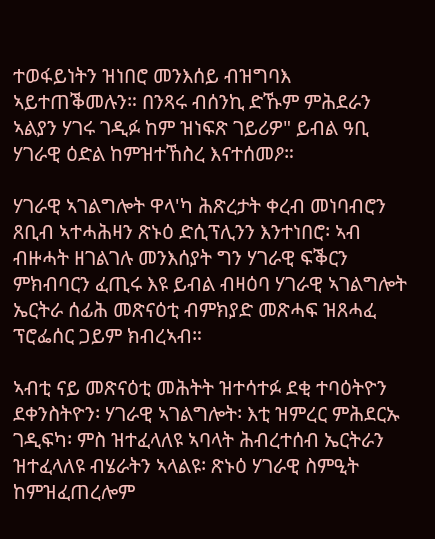ተወፋይነትን ዝነበሮ መንእሰይ ብዝግባእ ኣይተጠቕመሉን። በንጻሩ ብሰንኪ ድኹም ምሕደራን ኣልያን ሃገሩ ገዲፉ ከም ዝነፍጽ ገይሪዎ" ይብል ዓቢ ሃገራዊ ዕድል ከምዝተኸስረ እናተሰመዖ።

ሃገራዊ ኣገልግሎት ዋላ'ካ ሕጽረታት ቀረብ መነባብሮን ጸቢብ ኣተሓሕዛን ጽኑዕ ድሲፕሊንን እንተነበሮ፡ ኣብ ብዙሓት ዘገልገሉ መንእሰያት ግን ሃገራዊ ፍቕርን ምክብባርን ፈጢሩ እዩ ይብል ብዛዕባ ሃገራዊ ኣገልግሎት ኤርትራ ሰፊሕ መጽናዕቲ ብምክያድ መጽሓፍ ዝጸሓፈ ፕሮፌሰር ጋይም ክብረኣብ።

ኣብቲ ናይ መጽናዕቲ መሕትት ዝተሳተፉ ደቂ ተባዕትዮን ደቀንስትዮን፡ ሃገራዊ ኣገልግሎት፡ እቲ ዝምረር ምሕደርኡ ገዲፍካ፡ ምስ ዝተፈላለዩ ኣባላት ሕብረተሰብ ኤርትራን ዝተፈላለዩ ብሄራትን ኣላልዩ፡ ጽኑዕ ሃገራዊ ስምዒት ከምዝፈጠረሎም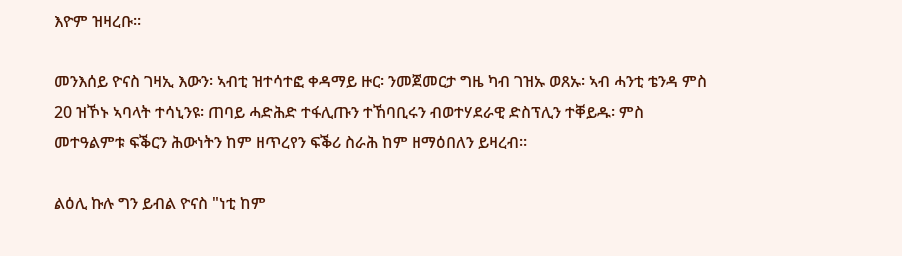እዮም ዝዛረቡ።

መንእሰይ ዮናስ ገዛኢ እውን፡ ኣብቲ ዝተሳተፎ ቀዳማይ ዙር፡ ንመጀመርታ ግዜ ካብ ገዝኡ ወጸኡ፡ ኣብ ሓንቲ ቴንዳ ምስ 20 ዝኾኑ ኣባላት ተሳኒንዩ፡ ጠባይ ሓድሕድ ተፋሊጡን ተኸባቢሩን ብወተሃደራዊ ድስፕሊን ተቐይዱ፡ ምስ መተዓልምቱ ፍቕርን ሕውነትን ከም ዘጥረየን ፍቕሪ ስራሕ ከም ዘማዕበለን ይዛረብ።

ልዕሊ ኩሉ ግን ይብል ዮናስ "ነቲ ከም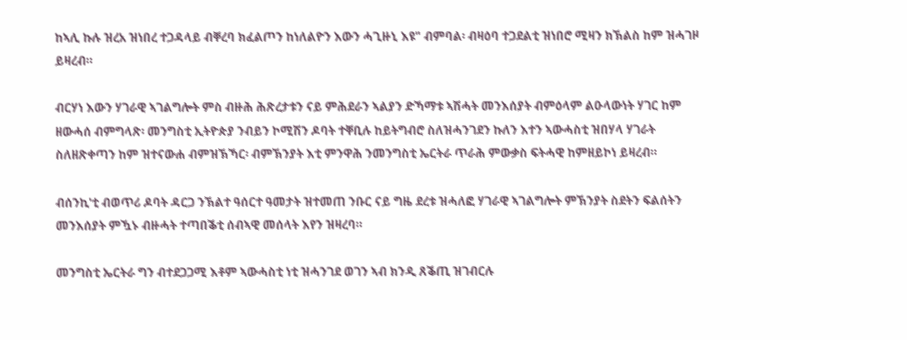ከኣሊ ኩሉ ዝረአ ዝነበረ ተጋዳላይ ብቐረባ ክፈልጦን ከነለልዮን እውን ሓጊዙኒ እዩ" ብምባል፡ ብዛዕባ ተጋደልቲ ዝነበሮ ሚዛን ክኽልስ ከም ዝሓገዞ ይዛረብ።

ብርሃነ እውን ሃገራዊ ኣገልግሎት ምስ ብዙሕ ሕጽረታቱን ናይ ምሕደራን ኣልያን ድኻማቱ ኣሽሓት መንእሰያት ብምዕላም ልዑላውነት ሃገር ከም ዘውሓሰ ብምግላጽ፡ መንግስቲ ኢትዮጵያ ንብይን ኮሚሽን ዶባት ተቐቢሉ ከይትግብሮ ስለዝሓንገደን ኩለን እተን ኣውሓስቲ ዝበሃላ ሃገራት ስለዘጽቀጣን ከም ዝተናውሐ ብምዝኽኻር፡ ብምኽንያት እቲ ምንዋሕ ንመንግስቲ ኤርትራ ጥራሕ ምውቃስ ፍትሓዊ ከምዘይኮነ ይዛረብ።

ብሰንኪ'ቲ ብወጥሪ ዶባት ዳርጋ ንኽልተ ዓሰርተ ዓመታት ዝተመጠ ንቡር ናይ ግዜ ደረቱ ዝሓለፎ ሃገራዊ ኣገልግሎት ምኽንያት ስደትን ፍልሰትን መንእሰያት ምዃኑ ብዙሓት ተጣበቕቲ ሰብኣዊ መሰላት እየን ዝዛረባ።

መንግስቲ ኤርትራ ግን ብተደጋጋሚ እቶም ኣውሓስቲ ነቲ ዝሓንገደ ወገን ኣብ ክንዲ ጸቕጢ ዝገብርሉ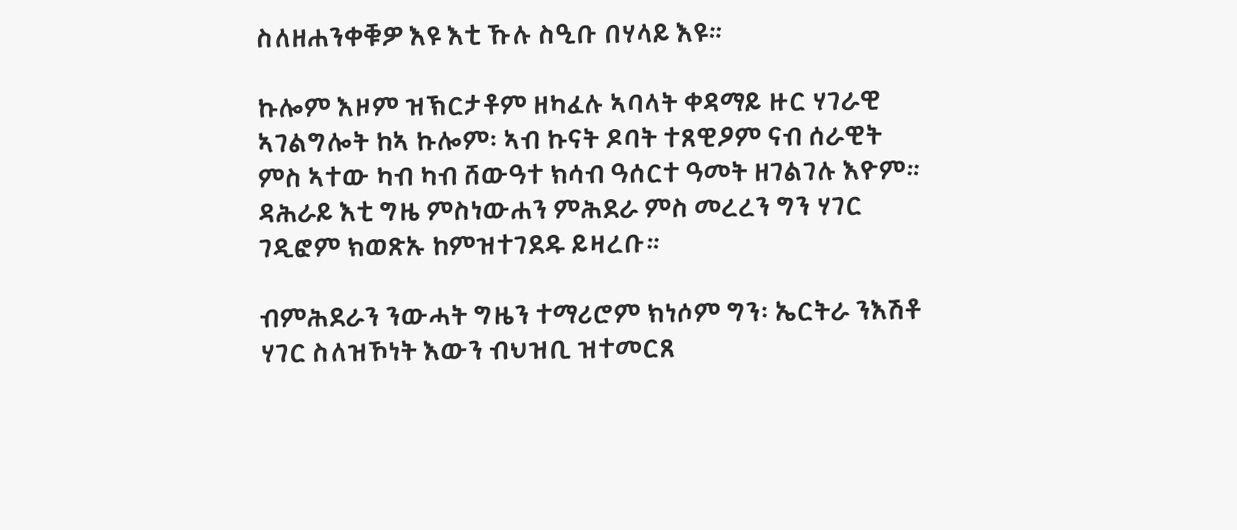ስለዘሐንቀቑዎ እዩ እቲ ኹሉ ስዒቡ በሃላይ እዩ።

ኩሎም እዞም ዝኽርታቶም ዘካፈሉ ኣባላት ቀዳማይ ዙር ሃገራዊ ኣገልግሎት ከኣ ኩሎም፡ ኣብ ኩናት ዶባት ተጸዊዖም ናብ ሰራዊት ምስ ኣተው ካብ ካብ ሸውዓተ ክሳብ ዓሰርተ ዓመት ዘገልገሉ እዮም። ዳሕራይ እቲ ግዜ ምስነውሐን ምሕደራ ምስ መረረን ግን ሃገር ገዲፎም ክወጽኡ ከምዝተገደዱ ይዛረቡ።

ብምሕደራን ንውሓት ግዜን ተማሪሮም ክነሶም ግን፡ ኤርትራ ንእሽቶ ሃገር ስለዝኾነት እውን ብህዝቢ ዝተመርጸ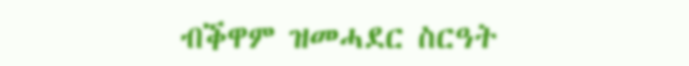ብቕዋም ዝመሓደር ስርዓት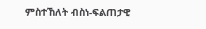ምስተኸለት ብስነ-ፍልጠታዊ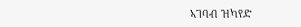ኣገባብ ዝካየድ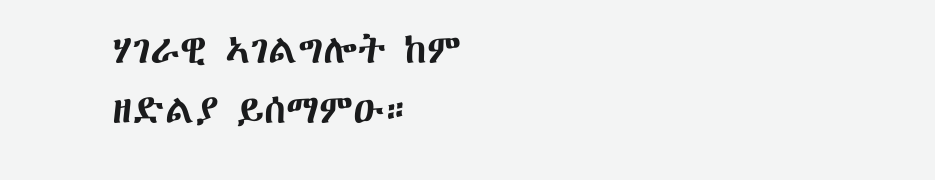ሃገራዊ ኣገልግሎት ከም ዘድልያ ይሰማምዑ።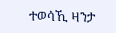ተወሳኺ ዛንታ